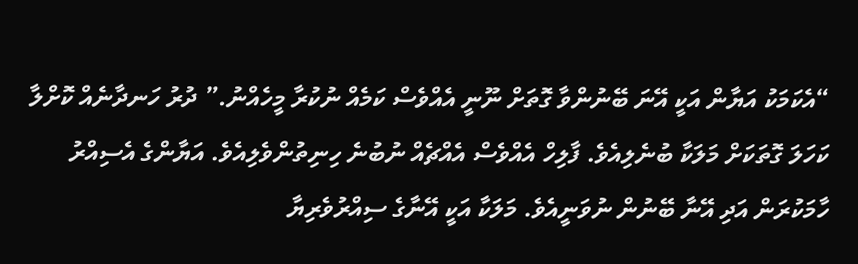“އެކަމަކު އަޔާން އަކީ އޭނަ ބޭނުންވާ ގޮތަށް ނޫނީ އެއްވެސް ކަމެއް ނުކުރާ މީހެއްނު.” ދުރު ހަނދާނެއް ކޮށްލާ ކަހަލަ ގޮތަކަށް މަލަކާ ބުނެލިއެވެ. ފާލިހް އެއްވެސް އެއްޗެއް ނުބުނެ ހިނިތުންވެލިއެވެ. އަޔާންގެ އެސިއްރު ހާމަކުރަން އަދި އޭނާ ބޭނުން ނުވަނީއެވެ. މަލަކާ އަކީ އޭނާގެ ސިއްރުވެރިޔާ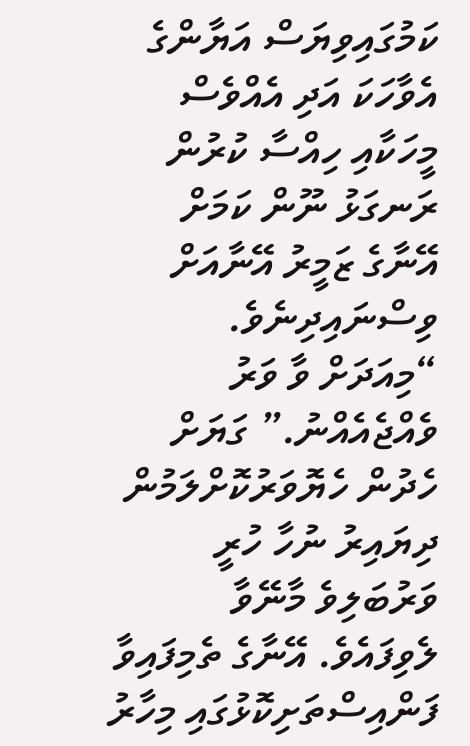ކަމުގައިވިޔަސް އަޔާންގެ އެވާހަކަ އަދި އެއްވެސް މީހަކާއި ހިއްސާ ކުރުން ރަނގަޅު ނޫން ކަމަށް އޭނާގެ ޒަމީރު އޭނާއަށް ވިސްނައިދިނެވެ.
“މިއަދަށް ވާ ވަރު ވެއްޖެއެއްނު.” ގަޔަށް ހެދުން ހެޔޮވަރުކޮށްލަމުން ދިޔައިރު ނުހާ ހުރީ ވަރުބަލިވެ މާނޭވާ ލެވިފައެވެ. އޭނާގެ ތެމިފައިވާ ފަންއިސްތަށިކޮޅުގައި މިހާރު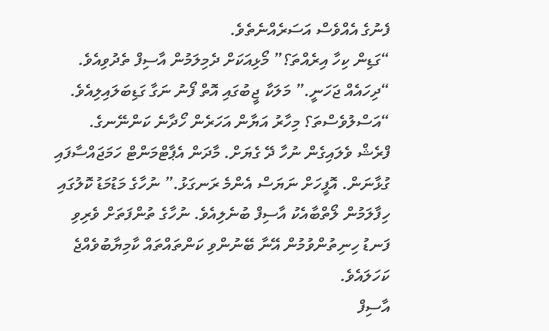ފެނުގެ އެއްވެސް އަސަރެއްނެތެވެ.
“ގަޑިން ކިހާ އިރެއްތަ؟” މޯޅިއަކަށް ދެމިލަމުން އާސިފް ތެދުވިއެވެ.
“ދިހައެއް ޖަހަނީ.” މަލަކާ ޖީބުގައި އޮތް ފޯނު ނަގާ ގަޑިބަލައިލިއެވެ.
“އަސްލުވެސްތަ؟ މިހާރު އަޔާން އަހަރެން ހޯދާނެ ކަންނޭނގެ. ފްރެޝް ވެލައިގެން ނުހާ ދޭ ގެޔަށް. މާދަން އެޕާޓްމަންޓް ހަމަޖައްސާފައި ގުޅާނަން. އޮފީހަށް ނަޔަސް އެންމެ ރަނގަޅު.” ނުހާގެ މަޑުމަޑު ކޮލުގައި ހިފާލަމުން ލޯތްބާއެކު އާސިފް ބުނެލިއެވެ. ނުހާގެ ތުންފަތަށް ވެރިވި ފަނޑު ހިނިތުންވުމުން އޭނާ ބޭނުންވި ކަންތައްތައް ކާމިޔާބުވެއްޖެ ކަހަލައެވެ.
އާސިފް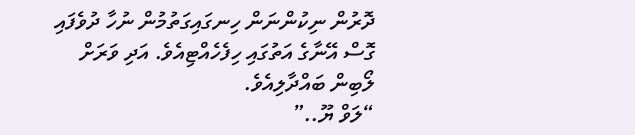ދޮރުން ނިކުންނަން ހިނގައިގަތުމުން ނުހާ ދުވެފައި ގޮސް އޭނާގެ އަތުގައި ހިފެހެއްޓިއެވެ. އަދި ވަރަށް ލޯބިން ބައްދާލިއެވެ.
“ލަވް ޔޫ..”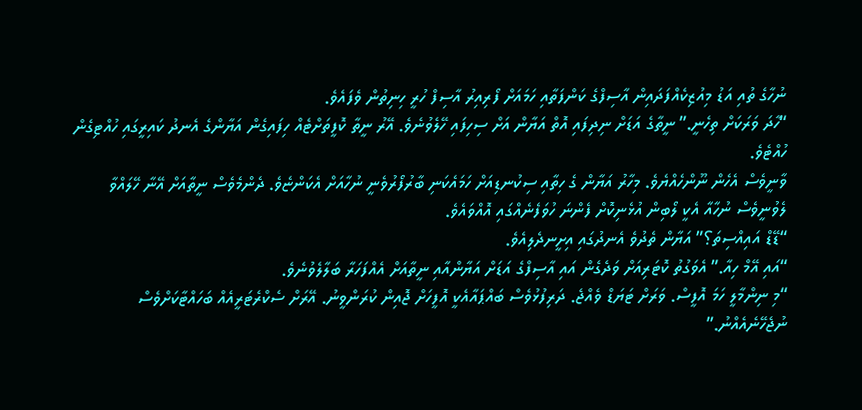ނުހާގެ ތުއި އަޑު މިއުޒިކެއްފަދައިން އާސިފްގެ ކަންފަތާއި ހަމައަށް ފޯރިއިރު އާސިފް ހުރީ ހިނިތުން ވެފައެވެ.
“ހާދަ ވަރަކަށް ތިހެނީ.” ނީތާގެ އަޑަށް ނިދިފައި އޮތް އަޔާން އަށް ސިހިފައި ހޭލެވުނެވެ. އޭރު ނީތާ ކޮފީތަށްޓެއް ހިފައިގެން އަޔާންގެ އެނދު ކައިރީގައި ހުއްޓިގެން ހުއްޓެވެ.
ވާނީވެސް އެހެން ނޫންހެއްޔެވެ. މިހާރު އަޔާން ގެ ހިތާއި ސިކުނޑިއަށް ހަމައެކަނި ބާރުފޯރުވެނީ ނުހާއަށް އެކަންޏެވެ. ދެންމެވެސް ނީތާއަށް އޭނާ ހޭލައްވާ ލެވުނީވެސް ނުހާއާ އެކީ ލޯބިން އުޅެނިކޮށް ފެންނަ ހުވަފެނެއްގައި އޮއްވައެވެ.
“ޑޭޑް އައިއްސިތަ؟” އަޔާން ތެދުވެ އެނދުގައި އިށީނދެލިއެވެ.
“އައި އޭމް ހިއާ.” އެވަގުތު ކޮޓަރިއަށް ވަދެގެން އައި އާސިފްގެ އަޑަށް އަޔާންއާއި ނީތާއަށް އެއްފަހަރާ ބަލާލެވުނެވެ.
“މި ނިންމާލީ ހަމަ އޮފީސް. ވަރަށް ޓަޔަޑް ވެއްޖެ. ދަރިފުޅުވެސް ބައްޕައާއެކީ އޮފީހަށް ޖޮއިން ކުރަންވީނު. އޭރަށް ސެކްރެޓަރީއެއް ބަހައްޓާކަށްވެސް ނުޖެހޭނެއެއްނު.”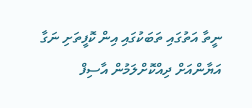ނީތާ އަތުގައި ތަބަކުގައި އިން ކޮފީތަށި ނަގާ އަޔާންއަށް ދިއްކޮށްލަމުން އާސިފް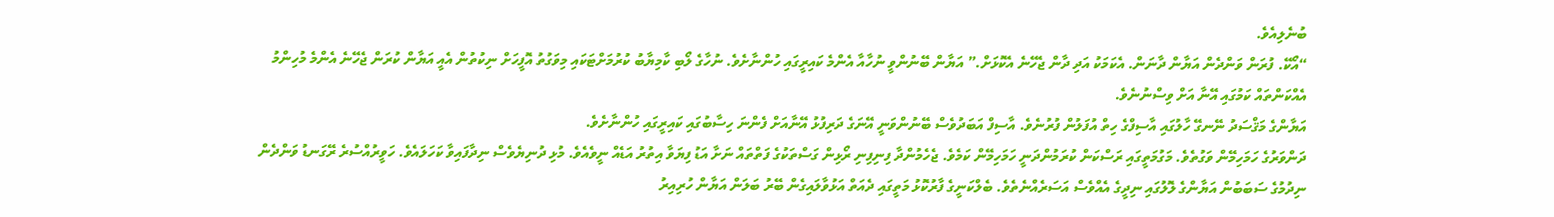ބުނެލިއެވެ.
“އޯކޭ. ފުރަން ވަންދެން އަޔާން ދާނަން. އެކަމަކު އަދި ދާން ޖެހޭނެ އެކޮޅަށް.” އަޔާން ބޭނުންވީ ނުހާއާ އެންމެ ކައިރީގައި ހުންނާށެވެ. ނުހާގެ ލޯބި ކާމިޔާބު ކުރުމަށްޓަކައި މިވަގުތު އޮފީހަށް ނިކުތުން އެއީ އަޔާން ކުރަން ޖެހޭނެ އެންމެ މުހިންމު އެއްކަންތައް ކަމުގައި އޭނާ އަށް ވިސްނުނެވެ.
އަޔާންގެ މަޤްސަދު ނޭނގޭ ހާލުގައި އާސިފްގެ ހިތް އުފަލުން ފުރުނެވެ. އާސިފް އަބަދުވެސް ބޭނުންވަނީ އޭނަގެ ދަރިފުޅު އޭނާއަށް ފެންނަ ހިސާބުގައި ކައިރީގައި ހުންނާށެވެ.
ދަންވަރުގެ ހަމަހިމޭން ވަގުތެވެ. މަގުމަތީގައި ރަސްކަން ކުރަމުންދަނީ ހަމަހިމޭން ކަމެވެ. ޖެހެމުންދާ ފިނިފިނި ރޯޅިން ގަސްތަކުގެ ފަތްތައް ނަށާ އަޑު ފިޔަވާ އިތުރު އަޑެއް ނީވެއެވެ. މުޅި ދުނިޔެވެސް ނިދާފައިވާ ކަހަލައެވެ. ހަވީރުއްސުރެ ރޭގަނޑު ވަންދެން ނިދުމުގެ ސަބަބުން އަޔާންގެ ލޮލުގައި ނިދީގެ އެއްވެސް އަސަރެއްނެތެވެ. ބެލްކަނީގެ ފާރުކޮޅު މަތީގައި ދެއަތް އަޅުވާލައިގެން ބޭރު ބަލަން އަޔާން ހުރިއިރު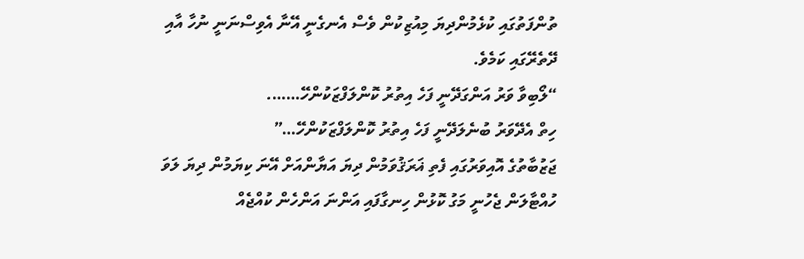ތުންފަތުގައި ކުޅެމުންދިޔަ މިއުޒިކުން ވެސް އެނގެނީ އޭނާ އެވިސްނަނީ ނުހާ އާއި ދޭތެރޭގައި ކަމެވެ.
“ލޯބިވާ ވަރު އަންގަދޭނީ ފަހެ އިތުރު ކޮންލަފްޒަކުންހޭ…….
ހިތް އެދޭވަރު ބުނެލަދޭނީ ފަހެ އިތުރު ކޮންލަފްޒަކުންހޭ…”
ޖަޒުބާތުގެ އޮއިވަރުގައި ފެތި ޣަރަޤުވަމުން ދިޔަ އަޔާންއަށް އޭނަ ކިޔަމުން ދިޔަ ލަވަ ހުއްޓާލަން ޖެހުނީ މަގު ކޮޅުން ހިނގާފައި އަންނަ އަންހެން ކުއްޖެއް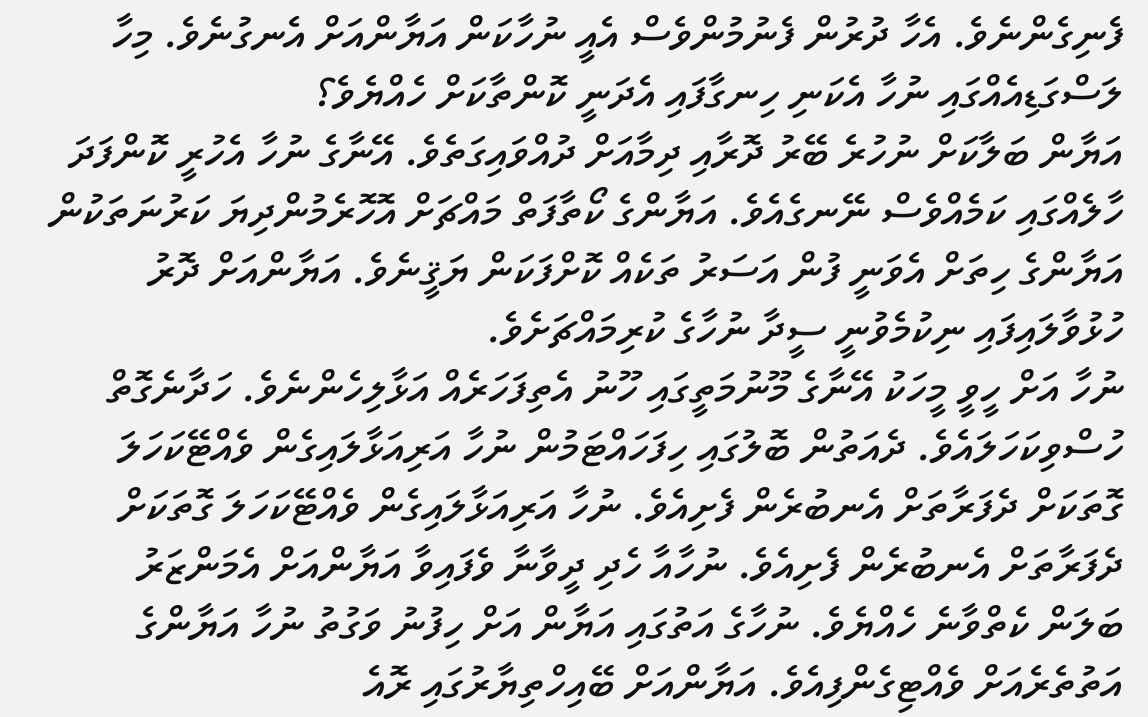ފެނިގެންނެވެ. އެހާ ދުރުން ފެނުމުންވެސް އެއީ ނުހާކަން އަޔާންއަށް އެނގުނެވެ. މިހާ ލަސްގަޑިއެއްގައި ނުހާ އެކަނި ހިނގާފައި އެދަނީ ކޮންތާކަށް ހެއްޔެވެ؟
އަޔާން ބަލާކަށް ނުހުރެ ބޭރު ދޮރާއި ދިމާއަށް ދުއްވައިގަތެވެ. އޭނާގެ ނުހާ އެހުރީ ކޮންފަދަ ހާލެއްގައި ކަމެއްވެސް ނޭނގެއެވެ. އަޔާންގެ ކޯތާފަތް މައްޗަށް އޮހޮރެމުންދިޔަ ކަރުނަތަކުން އަޔާންގެ ހިތަށް އެވަނީ ފުން އަސަރު ތަކެއް ކޮށްފަކަން ޔަޤީނެވެ. އަޔާންއަށް ދޮރު ހުޅުވާލައިފައި ނިކުމެވުނީ ސީދާ ނުހާގެ ކުރިމައްޗަށެވެ.
ނުހާ އަށް ހީވީ މީހަކު އޭނާގެ މޫނުމަތީގައި ހޫނު އެތިފަހަރެއް އަޅާލިހެންނެވެ. ހަދާނެގޮތް ހުސްވިކަހަލައެވެ. ދެއަތުން ބޮލުގައި ހިފަހައްޓަމުން ނުހާ އަރިއަޅާލައިގެން ވެއްޓޭކަހަލަ ގޮތަކަށް ދެފަރާތަށް އެނބުރެން ފެށިއެވެ. ނުހާ އަރިއަޅާލައިގެން ވެއްޓޭކަހަލަ ގޮތަކަށް ދެފަރާތަށް އެނބުރެން ފެށިއެވެ. ނުހާއާ ހެދި ދީވާނާ ވެފައިވާ އަޔާންއަށް އެމަންޒަރު ބަލަން ކެތްވާނެ ހެއްޔެވެ. ނުހާގެ އަތުގައި އަޔާން އަށް ހިފުނު ވަގުތު ނުހާ އަޔާންގެ އަތުތެރެއަށް ވެއްޓިގެންފިއެވެ. އަޔާންއަށް ބޭއިހްތިޔާރުގައި ރޮއެ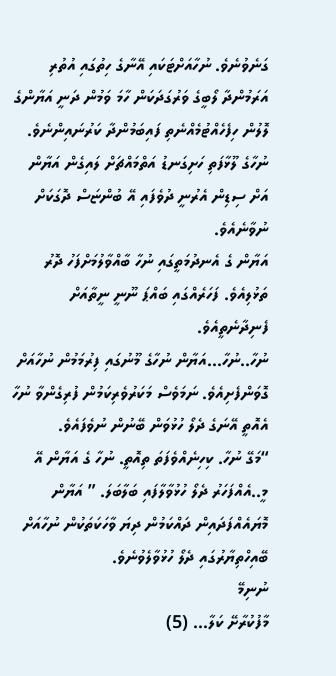ގަނެވުނެވެ. ނުހާއަށްޓަކައި އޭނާގެ ހިތުގައި އުތުރި އަރަމުންދާ ލޯބީގެ ވަރުގަދަކަން ހާމަ ވަމުން ދަނީ އަޔާންގެ ލޮލުން ހިފެހެއްޓުމެއްނެތި ފައިބަމުންދާ ކަރުނައިންނެވެ. ނުހާގެ ލޫޅާފަތި ހަށިގަނޑު އަތްމައްޗަށް ލައިގެން އަޔާން އަށް ސިޑިން އެރުނީ ދުވެފައި އޭ ބުންޏަސް ދޮގަކަށް ނުވާނެއެވެ.
އަޔާން ގެ އެނދުމަތީގައި ނުހާ ބާއްވާލުމަށްފަހު ދޮރު ތަޅުލިއެވެ. ފަހަރެއްގައި ބައްޕަ ނޫނީ ނީތާއަށް ފެނިދާނެތީއެވެ.
ނުހާ..ނުހާ…އަޔާން ނުހާގެ މޫނުގައި ފިރުމަމުން ނުހާއަށް ގޮވަންފެށިއެވެ. ނަމަވެސް މަކަރުވެރިކަމުން ފުރިގެންވާ ނުހާ އެއޮތީ އޭނަގެ ދެލޯ ހުޅުވަން ބޭނުން ނުވެފައެވެ.
“މަގޭ ނުހާ. ކިހިނެއްވެފަތަ ތިއޮތީ. ނުހާ ގެ އަޔާން އޭ މީ..އެއްފަހަރު ދެލޯ ހުޅުވާލާފައި ބަލާބަލަ. ” އަޔާން މޮޔައެއްފަދައިން ދައްކަމުން ދިޔަ ވާހަކަތަކުން ނުހާއަށް ބޭއިހްތިޔާރުގައި ދެލޯ ހުޅުވާލެވުނެވެ.
ނުނިމޭ
މާފުކުރާށޭ ކަލާ… (5)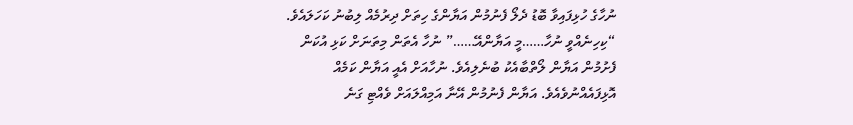ނުހާގެ ހުޅިފައިވާ ބޮޑު ދެލޯ ފެނުމުން އަޔާންގެ ހިތަށް ދިރުމެއް ލިބުނު ކަހަލައެވެ.
“ކިހިނެއްވީ ނުހާ……މީ އަޔާންއޭ……” ނުހާ އެތަން މިތަނަށް ކަޅި އުކަން ފެށުމުން އަޔާން ލޯތްބާއެކު ބުނެލިއެވެ. ނުހާއަށް އެއީ އަޔާން ކަމެއް އޮޅިފައެއްނުވެއެވެ. އަޔާން ފެނުމުން އޭނާ އަމިއްލައަށް ވެއްޓި ގަނެ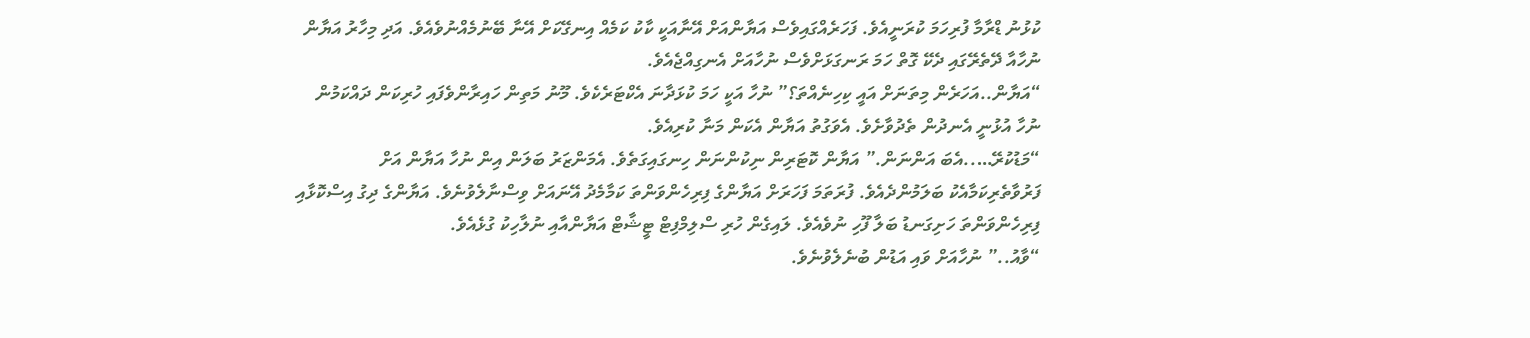ކުޅުނު ޑްރާމާ ފުރިހަމަ ކުރަނީއެވެ. ފަހަރެއްގައިވެސް އަޔާންއަށް އޭނާއަކީ ކާކު ކަމެއް އިނގޭކަށް އޭނާ ބޭނުމެއްނުވެއެވެ. އަދި މިހާރު އަޔާން ނުހާއާ ދޭތެރޭގައި ދެކޭ ގޮތް ހަމަ ރަނގަޅަށްވެސް ނުހާއަށް އެނގިއްޖެއެވެ.
“އަޔާން..އަހަރެން މިތަނަށް އައީ ކިހިނެއްތަ؟” ނުހާ އަކީ ހަމަ ކުޅަދާނަ އެކްޓަރެކެވެ. މޫނު މަތިން ހައިރާންވެފައި ހުރިކަން ދައްކަމުން ނުހާ އުޅުނީ އެނދުން ތެދުވާށެވެ. އެވަގުތު އަޔާން އެކަން މަނާ ކުރިއެވެ.
“މަޑުކުރޭ…..އެބަ އަންނަން.” އަޔާން ކޮޓަރިން ނިކުންނަން ހިނގައިގަތެވެ. އެމަންޒަރު ބަލަން އިން ނުހާ އަޔާން އަށް ފަރުވާތެރިކަމާއެކު ބަލަމުންދެއެވެ. ފުރަތަމަ ފަހަރަށް އަޔާންގެ ފިރިހެންވަންތަ ކަމާމެދު އޭނައަށް ވިސްނާލެވުނެވެ. އަޔާންގެ ދިގު އިސްކޮޅާއި ފިރިހެންވަންތަ ހަށިގަނޑު ބަލާ ފޫހި ނުވެއެވެ. ލައިގެން ހުރި ސްލިމްފިޓް ޓީޝާޓް އަޔާންއާއި ނުލާހިކު ގުޅެއެވެ.
“ވާއު..” ނުހާއަށް ވައި އަޑުން ބުނެލެވުނެވެ.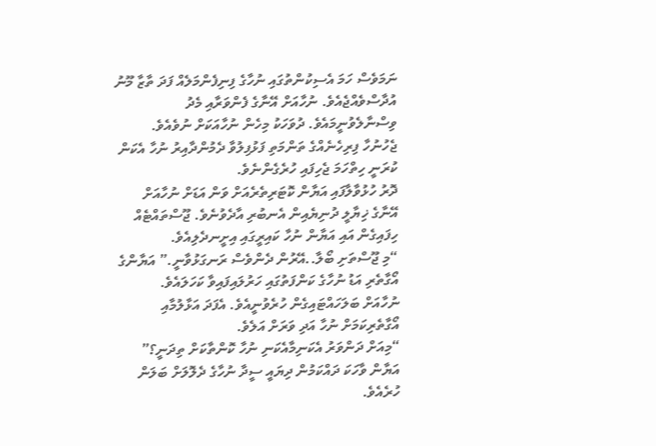ނަމަވެސް ހަމަ އެސިކުންތުގައި ނުހާގެ ފިނިފެންމަލެއް ފަދަ ތާޒާ މޫނު އުދާސްވެއްޖެއެވެ. ނުހާއަށް އޭނާގެ ފެންވަރާއި މެދު ވިސްނާލެވުނީމައެވެ. ދުވަހަކު މިހެން ނުހާއަކަށް ނުވެއެވެ. ޖެހުނުހާ ފިރިހެނެއްގެ ތަންމަތި ފަޅުފިލުވާ ދެމުންދާއިރު ނުހާ އެކަން ކުރަނީ ހިތްހަމަ ޖެހިފައި ހުރެގެންނެވެ.
ދޮރު ހުޅުވާލާފައި އަޔާން ކޮޓަރިތެރެއަށް ވަން އަޑަށް ނުހާއަށް އޭނާގެ ޚިޔާލީ ދުނިޔެއިން އެނބުރި އާދެވުނެވެ. ޖޫސްތައްޓެއް ހިފައިގެން އައި އަޔާން ނުހާ ކައިރީގައި އިށީނދެލިއެވެ.
“މި ޖޫސްތަށި ބޯލާ..އޭރުން ދެންވެސް ރަނގަޅުވާނީ.” އަޔާންގެ އޯގާތެރި އަޑު ނުހާގެ ކަންފަތުގައި ހަރުލައިފައިވާ ކަހަލައެވެ.
ނުހާއަށް ބަލަހައްޓައިގެން ހުރެވުނީއެވެ. އެފަދަ އަޅާލުމާއި އޯގާތެރިކަމަށް ނުހާ އަދި ވަރަށް އަލެވެ.
“މިއަށް ދަންވަރު އެކަނިމާއެކަނި ނުހާ ކޮންތާކަށް ތިދަނީ؟” އަޔާން ވާހަކަ ދައްކަމުން ދިޔައީ ސީދާ ނުހާގެ ދެލޮލަށް ބަލަން ހުރެއެވެ.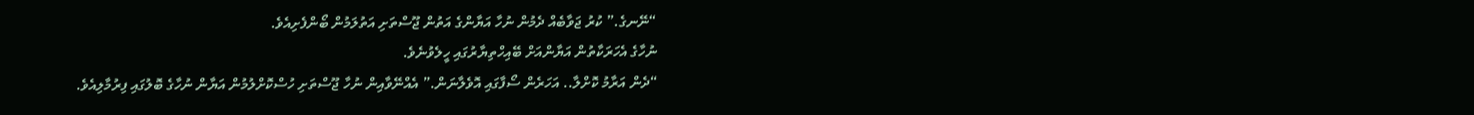“ނޭނގެ.” ކުރު ޖަވާބެއް ދެމުން ނުހާ އަޔާންގެ އަތުން ޖޫސްތަށި އަތުލަމުން ބޯންފެށިއެވެ.
ނުހާގެ އެހަރަކާތުން އަޔާންއަށް ބޭއިހްތިޔާރުގައި ހީލެވުނެވެ.
“ދެން އަރާމު ކޮށްލާ.. އަހަރެން ސޯފާގައި އޮވެލާނަން.” އެއްނޭވާއިން ނުހާ ޖޫސްތަށި ހުސްކޮށްލުމުން އަޔާން ނުހާގެ ބޮލުގައި ފިރުމާލިއެވެ.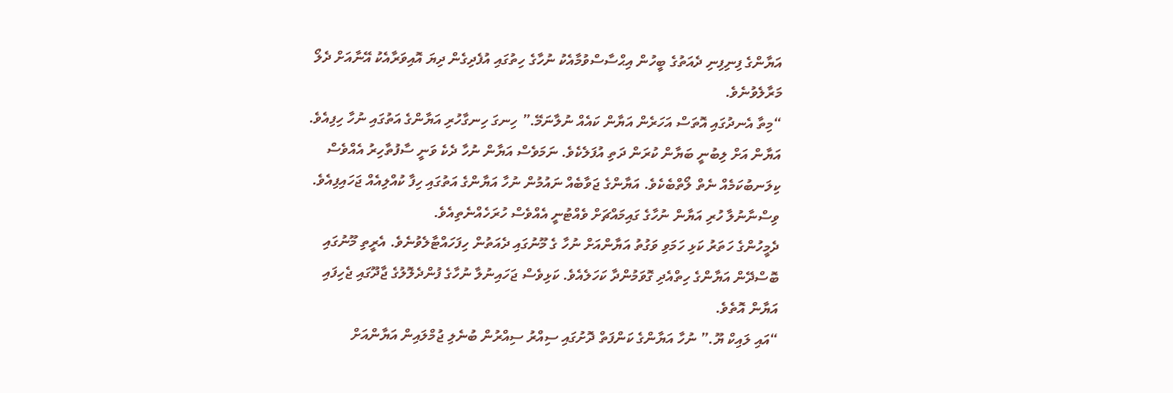އަޔާންގެ ފިނިފިނި ދެއަތުގެ ބީހުން އިޙްސާސްވުމާއެކު ނުހާގެ ހިތުގައި އުފެދިގެން ދިޔަ އޮއިވަރާއެކު އޭނާއަށް ދެލޯ މަރާލެވުނެވެ.
“މިތާ އެނދުގައި އޮތަސް އަހަރެން އަޔާން ކައެއް ނުލާނަމޭ.” ހިނގަ ހިނގާހުރި އަޔާންގެ އަތުގައި ނުހާ ހިފިއެވެ. އަޔާން އަށް ލިބުނީ ބަޔާން ކުރަން ދަތި އުފަލެކެވެ. ނަމަވެސް އަޔާން ނުހާ ދެކެ ވަނީ ސާފުތާހިރު އެއްވެސް ކިލަނބުކަމެއް ނެތް ލޯތްބެކެވެ. އަޔާންގެ ޖަވާބެއް ނައުމުން ނުހާ އަޔާންގެ އަތުގައި ހިފާ ކުއްލިއެއް ޖަހައިފިއެވެ. ވިސްނާނުލާ ހުރި އަޔާން ނުހާގެ ގައިމައްޗަށް ވެއްޓުނީ އެއްވެސް ހުރަހެއްނެތިއެވެ.
ދެމީހުންގެ ހަތަރު ކަޅި ހަމަވި ވަގުތު އަޔާންއަށް ނުހާ ގެ މޫނުގައި ދެއަތުން ހިފަހައްޓާލެވުނެވެ. އެރީތި މޫނުގައި ބޮސްދޭން އަޔާންގެ ހިތްއެދި ގޮވަމުންދާ ކަހަލެއެވެ. ކަޅިވެސް ޖަހައިނުލާ ނުހާގެ ފުންދެލޮލުގެ ޖާދޫގައި ޖެހިފައި އަޔާން އޮތެވެ.
“އައި ލައިކް ޔޫ.” ނުހާ އަޔާންގެ ކަންފަތް ދޮށުގައި ސިއްރު ސިއްރުން ބުނެލި ޖުމްލައިން އަޔާންއަށް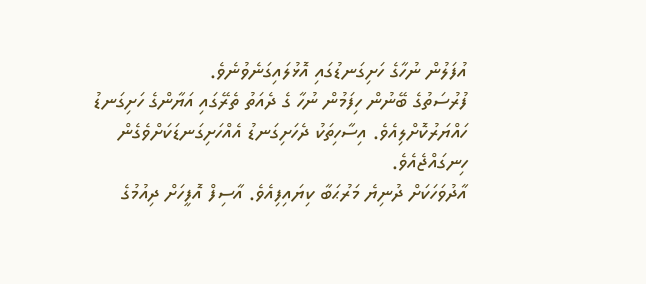އުފަލުން ނުހާގެ ހަށިގަނޑުގައި އޮޅުލައިގަނެވުނެވެ.
ފުރުސަތުގެ ބޭނުން ހިފަމުން ނުހާ ގެ ދެއަތު ތެރޭގައި އަޔާންގެ ހަށިގަނޑު ހައްޔަރުކޮށްލިއެވެ. އިސާހިތަކު ދެހަށިގަނޑު އެއްހަށިގަނޑަކަށްވެގެން ހިނގައްޖެއެވެ.
އާދުވަހަކަށް ދުނިޔެ މަރުޙަބާ ކިޔައިފިއެވެ. އާސިފް އޮފީހަށް ދިއުމުގެ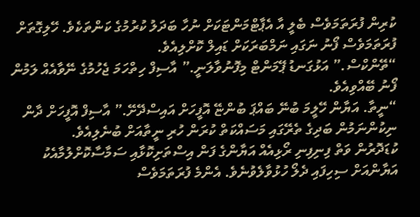ކުރިން ފުރަތަމަވެސް ބެލީ އާ އެޕާޓްމަންޓަކަށް ނުހާ ބަދަލު ކުރުމުގެ ކަންތަކެވެ. ހޭލިގޮތަށް ފުރަތަމަވެސް ފޯނު ނަގައި ނަމްބަރަކަށް ޑައިލް ކޮށްލިއެވެ.
“ތޭންކްސް.” އަޅުގަނޑު ޕޭމަންޓް މިފޮނުވާލަނީ.” އާސިފް ހިތްހަމަ ޖެހުމުގެ ނޭވާއެއް ލަމުން ފޯނު ބޭއްވިއެވެ.
“ނީތާ. އަޔާން ހޭލީމަ ބުނޭ ބައްޕަ ބުންޏޭ އޮފީހަށް އައިސްދޭށޭ.” އާސިފް އޮފީހަށް ދާން ނިކުންނަމުން ބަދިގެ ތެރޭގައި މަސައްކަތް ކުރަން ހުރި ނީތާއަށް ބުނެލިއެވެ.
ކުޑަދޮރުން ވަތް ފިނިފިނި ރޯޅިއެއް އަޔާންގެ ފަން އިސްތަށިކޮޅާއި ސަމާސާކޮށްލުމާއެކު އަޔާންއަށް ސިހިފައި ދެލޯ ހުޅުވާލެވުނެވެ. އެންމެ ފުރަތަމަވެސް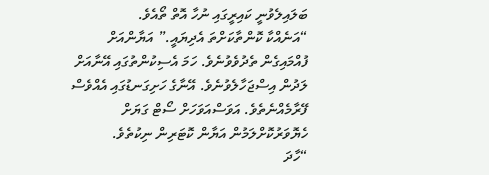ބަލައިލެވުނީ ކައިރީގައި ނުހާ އޮތް ތޯއެވެ.
“އަނެއްކާ ކޮންތާކަށްތަ އެދިޔައީ.” އަޔާންއަށް ފުއްމައިގެން ތެދުވެވުނެވެ. ހަމަ އެސިކުންތުގައި އޭނާއަށް ލަދުން އިސްޖަހާލެވުނެވެ. އޭނާގެ ހަށިގަނޑުގައި އެއްވެސް ފޭރާމެއްނެތެވެ. އަވަސްއަވަހަށް ސޯޓް ގަޔަށް ހެޔޮވަރުކޮށްލަމުން އަޔާން ކޮޓަރިން ނިކުތެވެ.
“ހާދަ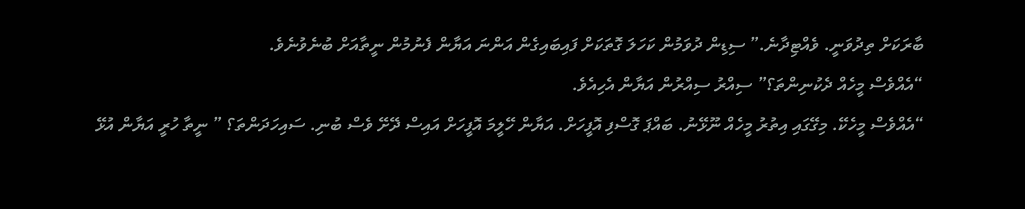ބާރަކަށް ތިދުވަނީ. ވެއްޓިދާނެ.” ސިޑިން ދުވަމުން ކަހަލަ ގޮތަކަށް ފައިބައިގެން އަންނަ އަޔާން ފެނުމުން ނީތާއަށް ބުނެވުނެވެ.
“އެއްވެސް މީހެއް ދެކުނިންތަ؟” ސިއްރު ސިއްރުން އަޔާން އެހިއެވެ.
“އެއްވެސް މީހެކޭ. މިގޭގައި އިތުރު މީހެއް ނޫޅޭނު. ބައްޕަ ގޮސްފި އޮފީހަށް. އަޔާން ހޭލީމަ އޮފީހަށް އައިސް ދޭށޭ ވެސް ބުނި. ސައިހަދަންތަ؟ ” ނީތާ ހުރީ އަޔާން އުޅޭ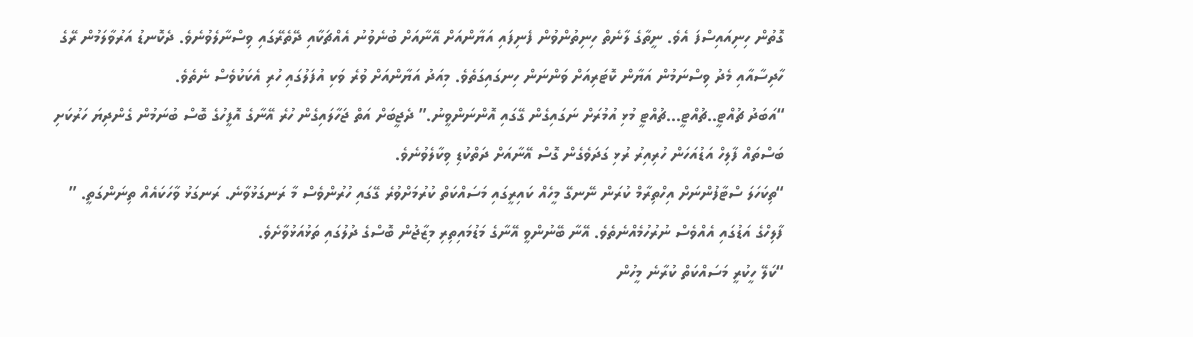ގޮތުން ހިނިއައިސްފަ އެވެ. ނީތާގެ ލާނެތް ހިނިތުންވުން ފެނިފައި އަޔާންއަށް އޭނާއަށް ބުނެވުނު އެއްޗަކާއި ދޭތެރޭގައި ވިސްނާލެވުނެވެ. ދެކޮނޑު އަރުވާލަމުން ރޭގެ ހާދިސާއާއި މެދު ވިސްނަމުން އަޔާން ކޮޓަރިއަށް ވަންނަން ހިނގައިގަތެވެ. މިއަދު އަޔާންއަށް ވުރެ ވަކި އުފަލުގައި ހުރި އެކަކުވެސް ނެތެވެ.
“އަބަދު ޗުއްޓީ..ޗުއްޓީ…ޗުއްޓީ މުޅި އުމުރަށް ނަގައިގެން ގޭގައި އޮންނަންވީނު.” ދެޖީބަށް އަތް ޖަހާލައިގެން ހުރެ އޭނާގެ އޮފީހުގެ ބޮސް ބުނަމުން ގެންދިޔަ ހަރުކަށި ބަސްތައް ފާލިހް އަޑުއަހަން ހުރިއިރު ރުޅި ގަދަވެގެން ގޮސް އޭނާއަށް ދަތްކުޑި ވިކާލެވުނެވެ.
“ތިކަހަލަ ސްޓާފުންނަށް އިހްތިރާމް ކުރަން ނޭނގޭ މީހެއް ކައިރީގައި މަސައްކަތް ކުރުމަށްވުރެ ގޭގައި ހުރުންވެސް މާ ރަނގަޅުވާނެ. ރަނގަޅު ވާހަކައެއް ތިނަންގަތީ. ” ފާލިހްގެ އަޑުގައި އެއްވެސް ނުރުހުމެއްނެތެވެ. އޭނާ ބޭނުންވީ އޭނާގެ މަޑުމައިތިރި މިޒާޖުން ބޮސްގެ ދުލުގައި ތަޅުއަޅުވާށެވެ.
“ކަލޭ ހީކުރީ މަސައްކަތް ކުރާނެ މީހުން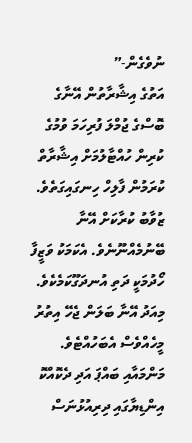ނުވެގެން-”
އަތުގެ އިޝާރާތުން އޭނާގެ ބޮސްގެ ޖުމްލަ ފުރިހަމަ ވުމުގެ ކުރިން ހުއްޓާލުމަށް އިޝާރާތް ކުރަމުން ފާލިހް ހިނގައިގަތެވެ. ޒުވާބު ކުރާކަށް އޭނާ ބޭނުމެއްނޫނެވެ. އެކަމަކު ވަޒީފާ ހޯދުމަކީ ދަތި އުނދަގޫކަމެކެވެ. މިއަދު އޭނާ ބަލަން ޖެހޭ އިތުރު މީހެއްވެސް އެބަހުއްޓެވެ. މަންމައާއި ބައްޕަ އަދި ދެކޮއްކޮ އިންޑިޔާގައި ދިރިއުޅުނަސް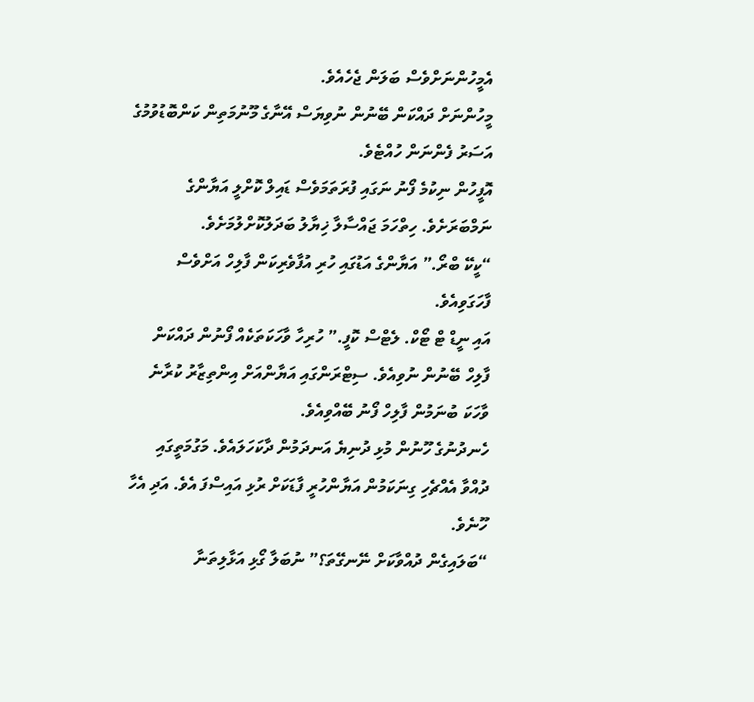އެމީހުންނަށްވެސް ބަލަން ޖެހެއެވެ.
މީހުންނަށް ދައްކަން ބޭނުން ނުވިޔަސް އޭނާގެ މޫނުމަތިން ކަންބޮޑުވުމުގެ އަސަރު ފެންނަން ހުއްޓެވެ.
އޮފީހުން ނިކުމެ ފޯނު ނަގައި ފުރަތަމަވެސް ޑައިލް ކޮށްލީ އަޔާންގެ ނަމްބަރަށެވެ. ހިތްހަމަ ޖައްސާލާ ޚިޔާލު ބަދަލުކޮށްލުމަށެވެ.
“ކީކޭ ބްރޯ.” އަޔާންގެ އަޑުގައި ހުރި އުފާވެރިކަން ފާލިހް އަށްވެސް ފާހަގަވިއެވެ.
އައި ނީޑް ޓް ޓޯކް. ލެޓްސް ކޮފީ.” ހުރިހާ ވާހަކަތަކެއް ފޯނުން ދައްކަން ފާލިހް ބޭނުން ނުވިއެވެ. ސިޓްރަންގައި އަޔާންއަށް އިންތިޒާރު ކުރާނެ ވާހަކަ ބުނަމުން ފާލިހް ފޯނު ބޭއްވިއެވެ.
ހެނދުނުގެ ހޫނުން މުޅި ދުނިޔެ އަނދަމުން ދާކަހަލައެވެ. މަގުމަތީގައި ދުއްވާ އެއްޗެހި ގިނަކަމުން އަޔާންހުރީ ފާޑަކަށް ރުޅި އައިސްފަ އެވެ. އަދި އެހާ ހޫނެވެ.
“ބަލައިގެން ދުއްވާކަށް ނޭނގޭތަ؟” ނުބަލާ ގޯޅި އަޅާލިތަނާ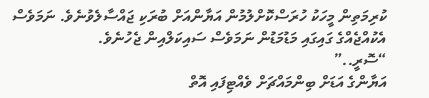ކުރިމަތިން މީހަކު ހުރަސްކޮށްލުމުން އަޔާންއަށް ބުރަކި ޖައްސާލެވުނެވެ. ނަމަވެސް އެކުއްޖެއްގެ ގައިގައި މަޑުމަޑުން ނަމަވެސް ސައިކަލްއިން ޖެހުނެވެ.
“ސޮރީ..”
އަޔާންގެ އަޑަށް ބިންމައްޗަށް ވެއްޓިފައި އޮތް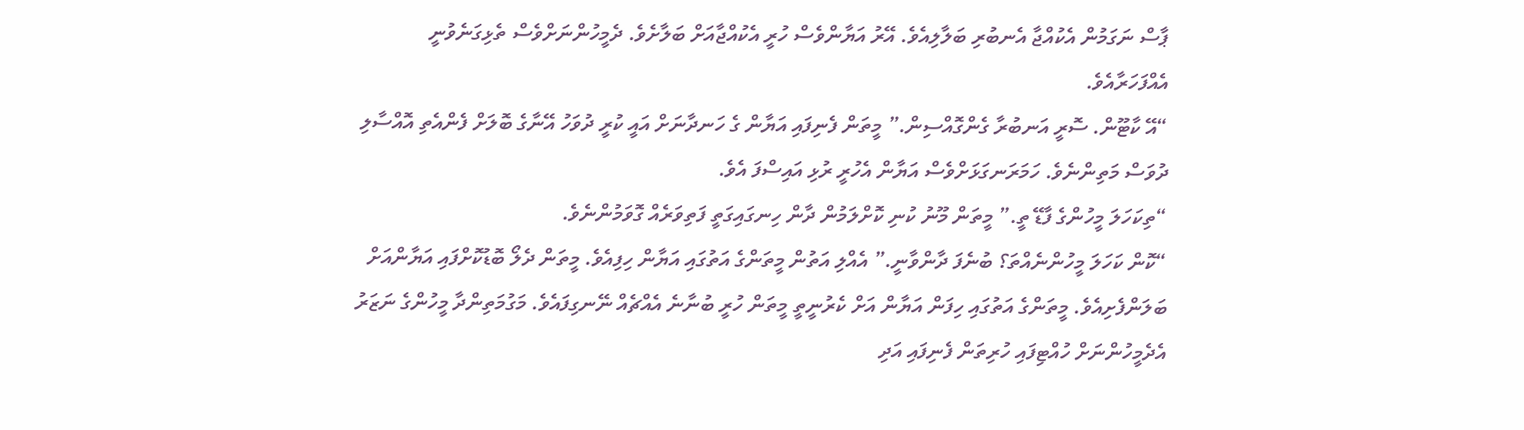ޕާސް ނަގަމުން އެކުއްޖާ އެނބުރި ބަލާލިއެވެ. އޭރު އަޔާންވެސް ހުރީ އެކުއްޖާއަށް ބަލާށެވެ. ދެމީހުންނަށްވެސް ތެޅިގަނެވުނީ އެއްފަހަރާއެވެ.
“އޭ ކާޓޫން. ސޮރީ އަނބުރާ ގެންގޮއްސިން.” މީތަން ފެނިފައި އަޔާން ގެ ހަނދާނަށް އައީ ކުރީ ދުވަހު އޭނާގެ ބޮލަށް ފެންއެތި އޮއްސާލި ދުވަސް މަތިންނެވެ. ހަމަރަނގަޅަށްވެސް އަޔާން އެހުރީ ރުޅި އައިސްފަ އެވެ.
“ތިކަހަލަ މީހުންގެ ފާޑޭ ތީ.” މީތަން މޫނު ކުނި ކޮށްލަމުން ދާން ހިނގައިގަތީ ފަތިވަރެއް ގޮވަމުންނެވެ.
“ކޮން ކަހަލަ މީހުންނެއްތަ؟ ބުނެފަ ދާންވާނީ.” އެއްލި އަތުން މީތަންގެ އަތުގައި އަޔާން ހިފިއެވެ. މީތަން ދެލޯ ބޮޑުކޮށްފައި އަޔާންއަށް ބަލަންފެށިއެވެ. މީތަންގެ އަތުގައި ހިފަން އަޔާން އަށް ކެރުނީތީ މީތަން ހުރީ ބުނާނެ އެއްޗެއް ނޭނގިފައެވެ. މަގުމަތިންދާ މީހުންގެ ނަޒަރު އެދެމީހުންނަށް ހުއްޓިފައި ހުރިތަން ފެނިފައި އަދި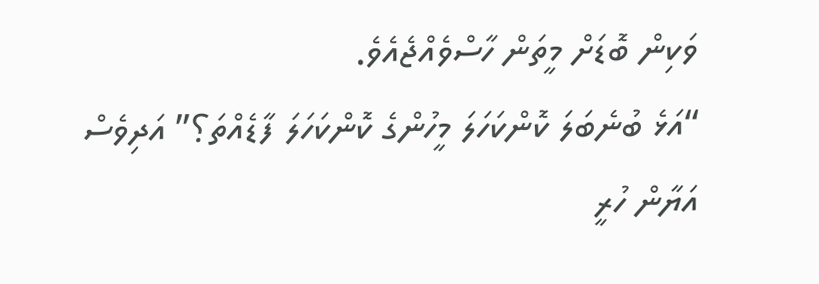ވަކިން ބޮޑަށް މީތަން ހާސްވެއްޖެއެވެ.
“އަޅެ ބުނެބަލަ ކޮންކަހަލަ މީހުންގެ ކޮންކަހަލަ ފާޑެއްތަ؟” އަދިވެސް އަޔާން ހުރީ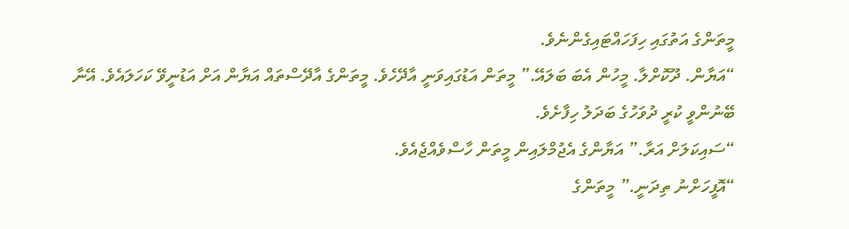މީތަންގެ އަތުގައި ހިފަހައްޓައިގެންނެވެ.
“އަޔާން. ދޫކޮށްލާ. މީހުން އެބަ ބަލައޭ.” މީތަން އަޑުގައިވަނީ އާދޭހެވެ. މީތަންގެ އާދޭސްތައް އަޔާން އަށް އަޑުނީވޭ ކަހަލައެވެ. އޭނާ ބޭނުންވީ ކުރީ ދުވަހުގެ ބަދަލު ހިފާށެވެ.
“ސައިކަލަށް އަރާ.” އަޔާންގެ އެޖުމްލައިން މީތަން ހާސްވެއްޖެއެވެ.
“އޮފީހަށްނު ތިދަނީ.” މީތަންގެ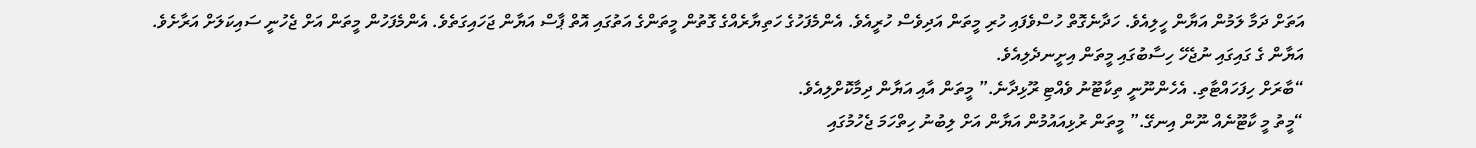އަތަށް ދަމާ ލަމުން އަޔާން ހީލިއެވެ. ހަދާނެގޮތް ހުސްވެފައި ހުރި މީތަން އަދިވެސް ހުރީއެވެ. އެންމެފަހުގެ ހަތިޔާރެއްގެ ގޮތުން މީތަންގެ އަތުގައި އޮތް ޕާސް އަޔާން ޖަހައިގަތެވެ. އެންމެފަހުން މީތަން އަށް ޖެހުނީ ސައިކަލަށް އަރާށެވެ. އަޔާން ގެ ގައިގައި ނުޖެހޭ ހިސާބުގައި މީތަން އިށީނދެލިއެވެ.
“ބާރަށް ހިފަހައްޓާތި. އެހެންނޫނީ ތިކާޓޫނު ވެއްޓި ރޫޅިދާނެ.” މީތަން އާއި އަޔާން ދިމާކޮށްލިއެވެ.
“މީތު މީ ކާޓޫނެއް ނޫން އިނގޭ.” މީތަން ރުޅިއައުމުން އަޔާން އަށް ލިބުނު ހިތްހަމަ ޖެހުމުގައި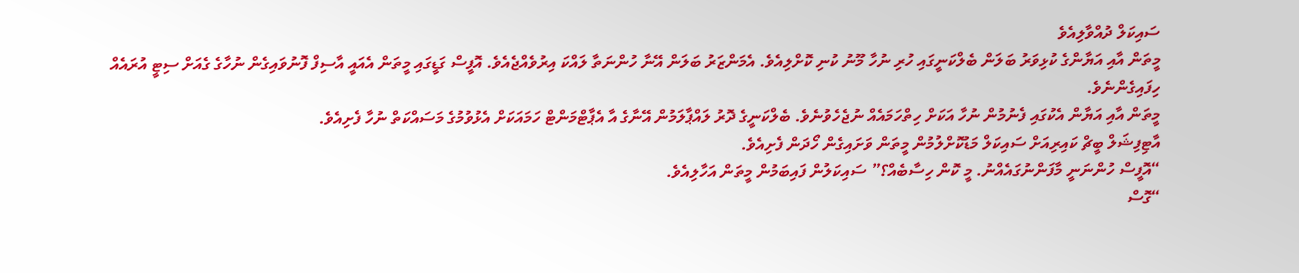ސައިކަލް ދުއްވާލިއެވެ
މީތަން އާއި އަޔާންގެ ކުޅިވަރު ބަލަން ބެލްކަނީގައި ހުރި ނުހާ މޫނު ކުނި ކޮށްލިއެވެ. އެމަންޒަރު ބަލަން އޭނާ ހުންނަތާ ލައްކަ އިރުވެއްޖެއެވެ. އޮފީސް ގަޑީގައި މީތަން އެއައީ އާސިފް ފޮނުވައިގެން ނުހާގެ ގެއަށް ސިޓީ އުރައެއް ހިފައިގެންނެވެ.
މީތަން އާއި އަޔާން އެކުގައި ފެނުމުން ނުހާ އަކަށް ހިތްހަމައެއް ނުޖެހެވުނެވެ. ބެލްކަނީގެ ދޮރު ލައްޕާލަމުން އޭނާގެ އާ އެޕާޓްމަންޓް ހަމައަކަށް އެޅުވުމުގެ މަސައްކަތް ނުހާ ފެށިއެވެ.
އާޓިފިޝަލް ބީޗް ކައިރިއަށް ސައިކަލް މަޑުކޮށްލުމުން މީތަން ވަށައިގެން ހޯދަން ފެށިއެވެ.
“އޮފީސް ހުންނަނީ މާފަންނުގައެއްނު. މީ ކޮން ހިސާބެއް؟” ސައިކަލުން ފައިބަމުން މީތަން އަހާލިއެވެ.
“ގޮސް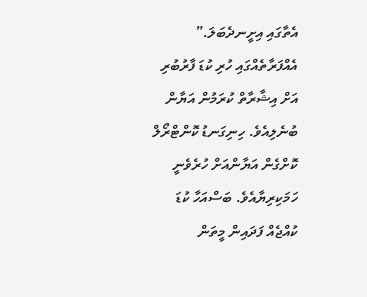އެތާގައި އިށީނދެބަލަ.” އެއްފަރާތެއްގައި ހުރި ކުޑަ ފާރުބުރި އަށް އިޝާރާތް ކުރަމުން އަޔާން ބުނެލިއެވެ. ހިނިގަނޑު ކޮންޓްރޯލް ކޮށްގެން އަޔާންއަށް ހުރެވެނީ ހަމަކިރިޔާއެވެ. ބަސްއަހާ ކުޑަ ކުއްޖެއް ފަދައިން މީތަން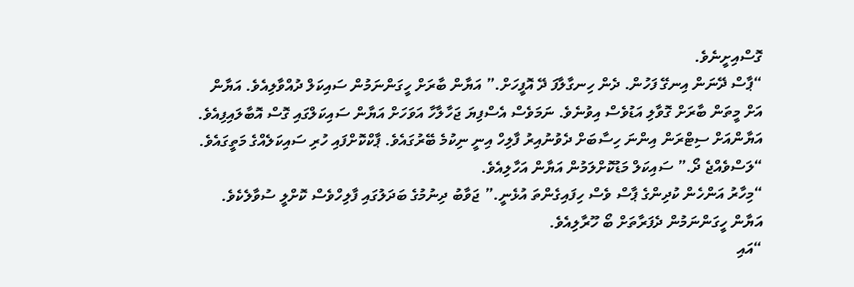ގޮސްއިށީނެވެ.
“ޕާސް ދޭނަން އިނގޭ ފަހުން. ދެން ހިނގާލާފަ ދޭ އޮފީހަށް.” އަޔާން ބާރަށް ހީގަންނަމުން ސައިކަލް ދުއްވާލިއެވެ. އަޔާން އަށް މީތަން ބާރަށް ގޮވާލި އަޑުވެސް އިވުނެވެ. ނަމަވެސް އެސްފިޔަ ޖަހާލާހާ އަވަހަށް އަޔާން ސައިކަލްގައި ގޮސް އޮބާލައިފިއެވެ.
އަޔާންއަށް ސިޓްރަން އިންނަ ހިސާބަށް ދެވުނުއިރު ފާލިހް އިނީ ނިކުމެ ބޭރުގައެވެ. ޕާކްކޮށްފައި ހުރި ސައިކަލެއްގެ މަތީގައެވެ.
“ލަސްވެއްޖެ ދޯ.” ސައިކަލް މަޑުކޮށްލަމުން އަޔާން އަހާލިއެވެ.
“މިހާރު އަންހެން ކުދިންގެ ޕާސް ވެސް ހިފައިގެންތަ އުޅެނީ.” ޖަވާބު ދިނުމުގެ ބަދަލުގައި ފާލިހްވެސް ކޮށްލީ ސުވާލެކެވެ. އަޔާން ހީގަންނަމުން ދެފަރާތަށް ބޯ ހޫރާލިއެވެ.
“އައި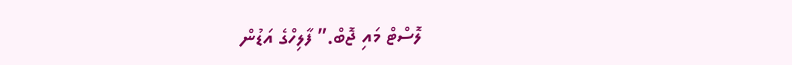ލޮސްޓް މައި ޖޮބް.” ފާލިހްގެ އަޑުން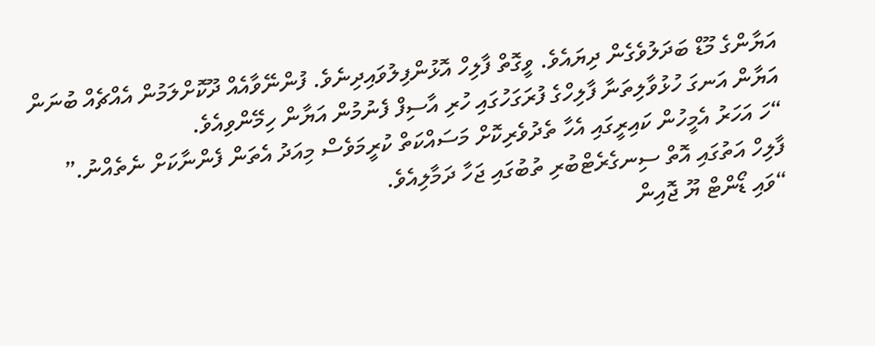އަޔާންގެ މޫޑް ބަދަލުވެގެން ދިޔައެވެ. ވީގޮތް ފާލިހް އޮޅުންފިލުވައިދިނެވެ. ފުންނޭވާއެއް ދޫކޮށްލަމުން އެއްޗެއް ބުނަން އަޔާން އަނގަ ހުޅުވާލިތަނާ ފާލިހްގެ ފުރަގަހުގައި ހުރި އާސިފް ފެނުމުން އަޔާން ހިމޭންވިއެވެ.
“ހަ އަހަރު އެމީހުން ކައިރީގައި އެހާ ތެދުވެރިކޮށް މަސައްކަތް ކުރީމަވެސް މިއަދު އެތަން ފެންނާކަށް ނެތެއްނު.” ފާލިހް އަތުގައި އޮތް ސިނގެރެޓްބުރި ތުބުގައި ޖަހާ ދަމާލިއެވެ.
“ވައި ޑޯންޓް ޔޫ ޖޮއިން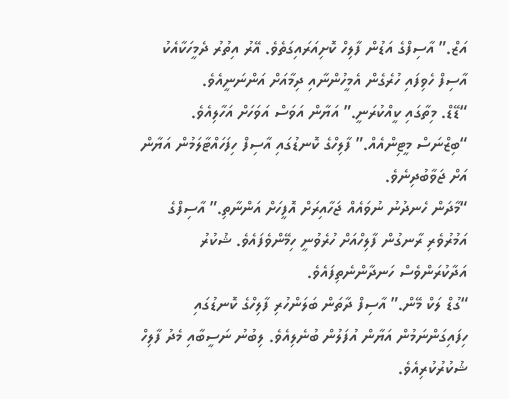އަޒް.” އާސިފްގެ އަޑުން ފާލިހް ކޮށިއަރައިގަތެވެ. އޭރު އިތުރު ދެމީހަކާއެކު އާސިފް ހެވިފައި ހުރެގެން އެމީހުންނާއި ދިމާއަށް އަންނަނީއެވެ.
“ޑޭޑް. މިތާގައި ކީއްކުރަނީ.” އަޔާން އަވަސް އަވަހަށް އަހާލިއެވެ.
“ބިޒްނަސް މީޓިންއެއް.” ފާލިހްގެ ކޮނޑުގައި އާސިފް ހިފަހައްޓާލަމުން އަޔާން އަށް ޖަވާބުދިނެވެ.
“މާދަން ހެނދުނު ނުވައެއް ޖަހާއިރަށް އޮފީހަށް އަންނާތި.” އާސިފްގެ އަމުރުވެރި ރާނގުން ފާލިހްއަށް ހުރެވުނީ ހިމޭންވެފައެވެ. ޝުކުރު އަދާކުރަންވެސް ހަނދާންނެތިފައެވެ.
“ގުޑް ލަކް މޭން.” އާސިފް ދާތަން ބަލަންހުރި ފާލިހްގެ ކޮނޑުގައި ހިފައިގަންނަމުން އަޔާން އުފަލުން ބުނެލިއެވެ. ލިބުނު ނަސީބާއި މެދު ފާލިހް ޝުކުރުކުރިއެވެ.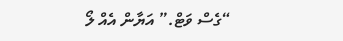“ގެސް ވަޓް.” އަޔާން އެއް ލޯ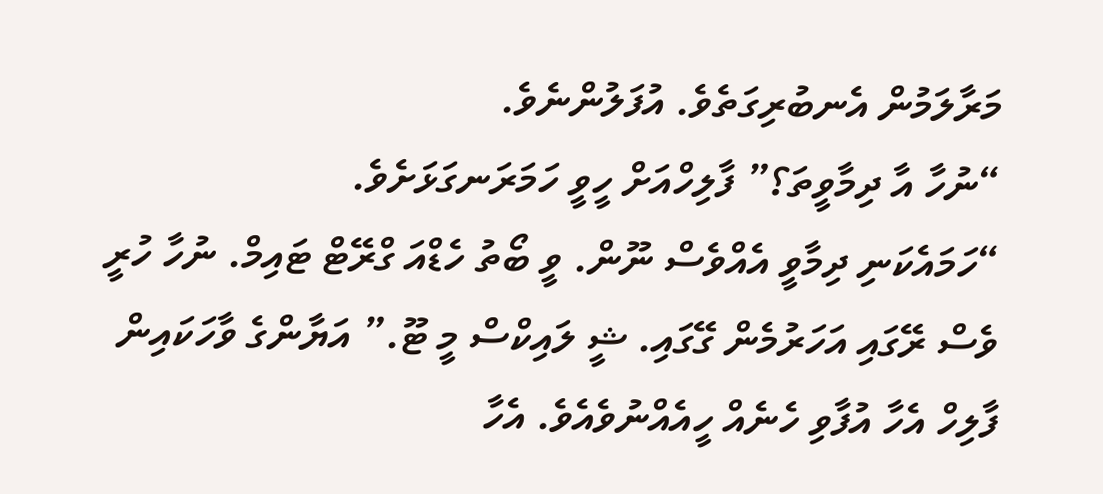މަރާލަމުން އެނބުރިގަތެވެ. އުފަލުންނެވެ.
“ނުހާ އާ ދިމާވީތަ؟” ފާލިހްއަށް ހީވީ ހަމަރަނގަޅަށެވެ.
“ހަމައެކަނި ދިމާވީ އެއްވެސް ނޫން. ވީ ބޯތު ހެޑްއަ ގްރޭޓް ޓައިމް. ނުހާ ހުރީ ވެސް ރޭގައި އަހަރުމެން ގޭގައި. ޝީ ލައިކްސް މީ ޓޫ.” އަޔާންގެ ވާހަކައިން ފާލިހް އެހާ އުފާވި ހެނެއް ހީއެއްނުވެއެވެ. އެހާ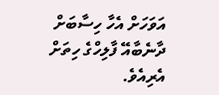އަވަހަށް އެހާ ހިސާބަށް ދާނެބާއޭ ފާލިހްގެ ހިތަށް އެރިއެވެ.